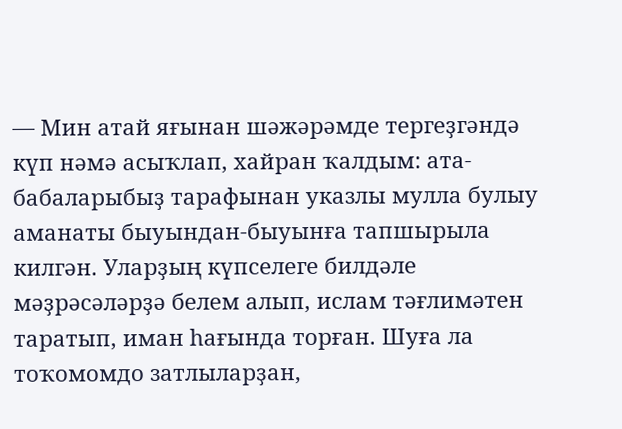— Мин атай яғынан шәжәрәмде тергеҙгәндә күп нәмә асыҡлап, хайран ҡалдым: ата-бабаларыбыҙ тарафынан указлы мулла булыу аманаты быуындан-быуынға тапшырыла килгән. Уларҙың күпселеге билдәле мәҙрәсәләрҙә белем алып, ислам тәғлимәтен таратып, иман һағында торған. Шуға ла тоҡомомдо затлыларҙан,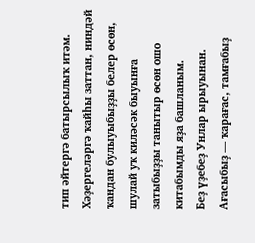тип әйтергә батырсылыҡ итәм. Хәҙергеләргә ҡайһы заттан, ниндәй ҡандан булыуыбыҙҙы белер өсөн, шулай уҡ киләсәк быуынға затыбыҙҙы танытыр өсөн ошо китабымды яҙа башланым.
Беҙ үҙебеҙ Унлар ырыуынан. Ағасыбыҙ — ҡарағас, тамғабыҙ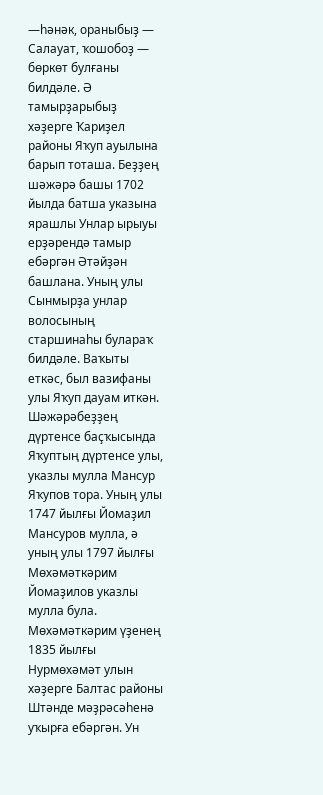—һәнәк, ораныбыҙ — Салауат, ҡошобоҙ — бөркөт булғаны билдәле. Ә тамырҙарыбыҙ хәҙерге Ҡариҙел районы Яҡуп ауылына барып тоташа. Беҙҙең шәжәрә башы 1702 йылда батша указына ярашлы Унлар ырыуы ерҙәрендә тамыр ебәргән Әтәйҙән башлана. Уның улы Сынмырҙа унлар волосының старшинаһы булараҡ билдәле. Ваҡыты еткәс, был вазифаны улы Яҡуп дауам иткән. Шәжәрәбеҙҙең дүртенсе баҫҡысында Яҡуптың дүртенсе улы, указлы мулла Мансур Яҡупов тора. Уның улы 1747 йылғы Йомаҙил Мансуров мулла, ә уның улы 1797 йылғы Мөхәмәткәрим Йомаҙилов указлы мулла була. Мөхәмәткәрим үҙенең 1835 йылғы Нурмөхәмәт улын хәҙерге Балтас районы Штәнде мәҙрәсәһенә уҡырға ебәргән. Ун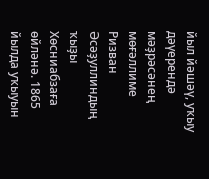йыл йәшәү, уҡыу дәүерендә мәҙрәсәнең мөғәллиме Ризван Әсәҙуллиндың ҡыҙы Хөсниабзаға өйләнә. 1865 йылда уҡыуын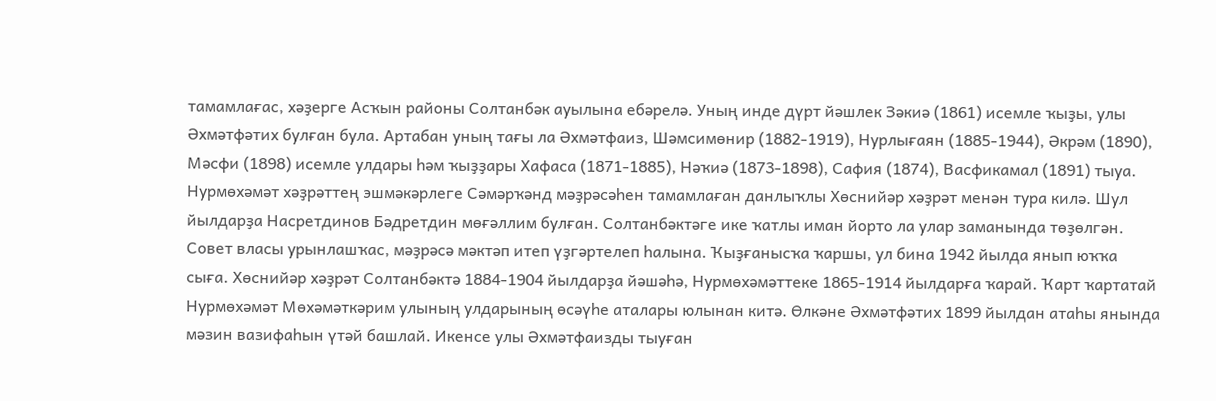тамамлағас, хәҙерге Асҡын районы Солтанбәк ауылына ебәрелә. Уның инде дүрт йәшлек Зәкиә (1861) исемле ҡыҙы, улы Әхмәтфәтих булған була. Артабан уның тағы ла Әхмәтфаиз, Шәмсимөнир (1882-1919), Нурлығаян (1885-1944), Әкрәм (1890), Мәсфи (1898) исемле улдары һәм ҡыҙҙары Хафаса (1871-1885), Нәҡиә (1873-1898), Сафия (1874), Васфикамал (1891) тыуа.
Нурмөхәмәт хәҙрәттең эшмәкәрлеге Сәмәрҡәнд мәҙрәсәһен тамамлаған данлыҡлы Хөснийәр хәҙрәт менән тура килә. Шул йылдарҙа Насретдинов Бәдретдин мөғәллим булған. Солтанбәктәге ике ҡатлы иман йорто ла улар заманында төҙөлгән. Совет власы урынлашҡас, мәҙрәсә мәктәп итеп үҙгәртелеп һалына. Ҡыҙғанысҡа ҡаршы, ул бина 1942 йылда янып юҡҡа сыға. Хөснийәр хәҙрәт Солтанбәктә 1884-1904 йылдарҙа йәшәһә, Нурмөхәмәттеке 1865-1914 йылдарға ҡарай. Ҡарт ҡартатай Нурмөхәмәт Мөхәмәткәрим улының улдарының өсәүһе аталары юлынан китә. Өлкәне Әхмәтфәтих 1899 йылдан атаһы янында мәзин вазифаһын үтәй башлай. Икенсе улы Әхмәтфаизды тыуған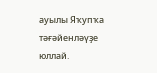ауылы Яҡупҡа тәғәйенләүҙе юллай.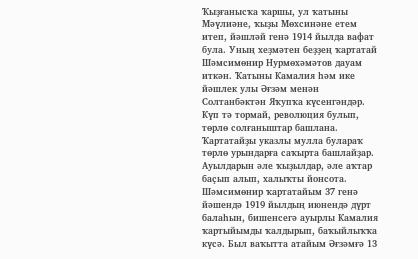Ҡыҙғанысҡа ҡаршы, ул ҡатыны Мәүлиәне, ҡыҙы Мөхсинәне етем итеп, йәшләй генә 1914 йылда вафат була. Уның хеҙмәтен беҙҙең ҡартатай Шәмсимөнир Нурмөхәмәтов дауам иткән. Ҡатыны Камалия һәм ике йәшлек улы Әғзәм менән Солтанбәктән Яҡупҡа күсенгәндәр.
Күп тә тормай, революция булып, төрлө солғаныштар башлана. Ҡартатайҙы указлы мулла булараҡ төрлө урындарға саҡырта башлайҙар. Ауылдарын әле ҡыҙылдар, әле аҡтар баҫып алып, халыҡты йонсота. Шәмсимөнир ҡартатайым 37 генә йәшендә 1919 йылдың июнендә дүрт балаһын, бишенсегә ауырлы Камалия ҡартыйымды ҡалдырып, баҡыйлыҡҡа күсә. Был ваҡытта атайым Әғзәмғә 13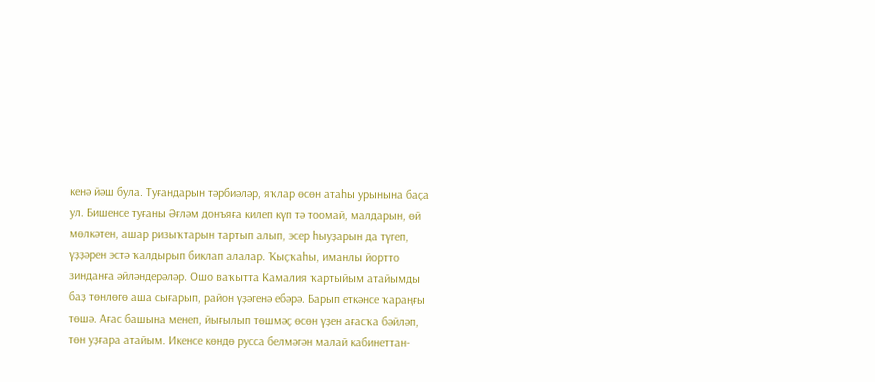кенә йәш була. Туғандарын тәрбиәләр, яҡлар өсөн атаһы урынына баҫа ул. Бишенсе туғаны Әғләм донъяға килеп күп тә тоомай, малдарын, өй мөлкәтен, ашар ризыҡтарын тартып алып, эсер һыуҙарын да түгеп, үҙҙәрен эстә ҡалдырып биклап алалар. Ҡыҫҡаһы, иманлы йортто зинданға әйләндерәләр. Ошо ваҡытта Камалия ҡартыйым атайымды баҙ төнлөгө аша сығарып, район үҙәгенә ебәрә. Барып еткәнсе ҡараңғы төшә. Ағас башына менеп, йығылып төшмәҫ өсөн үҙен ағасҡа бәйләп, төн уҙғара атайым. Икенсе көндө русса белмәгән малай кабинеттан-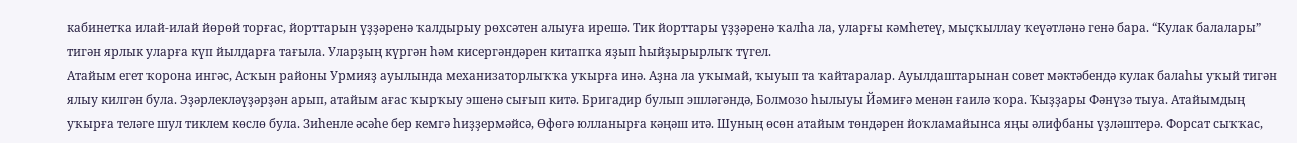кабинетҡа илай-илай йөрөй торғас, йорттарын үҙҙәренә ҡалдырыу рөхсәтен алыуға ирешә. Тик йорттары үҙҙәренә ҡалһа ла, уларғы кәмһетеү, мыҫҡыллау ҡеүәтләнә генә бара. “Кулак балалары” тигән ярлык уларға күп йылдарға тағыла. Уларҙың күргән һәм кисергәндәрен китапҡа яҙып һыйҙырырлыҡ түгел.
Атайым егет ҡорона ингәс, Асҡын районы Урмияҙ ауылында механизаторлыҡҡа уҡырға инә. Аҙна ла уҡымай, ҡыуып та ҡайтаралар. Ауылдаштарынан совет мәктәбендә кулак балаһы уҡый тигән ялыу килгән була. Эҙәрлекләүҙәрҙән арып, атайым ағас ҡырҡыу эшенә сығып китә. Бригадир булып эшләгәндә, Болмозо һылыуы Йәмиғә менән ғаилә ҡора. Ҡыҙҙары Фәнүзә тыуа. Атайымдың уҡырға теләге шул тиклем көслө була. Зиһенле әсәһе бер кемгә һиҙҙермәйсә, Өфөгә юлланырға кәңәш итә. Шуның өсөн атайым төндәрен йоҡламайынса яңы әлифбаны үҙләштерә. Форсат сыҡҡас,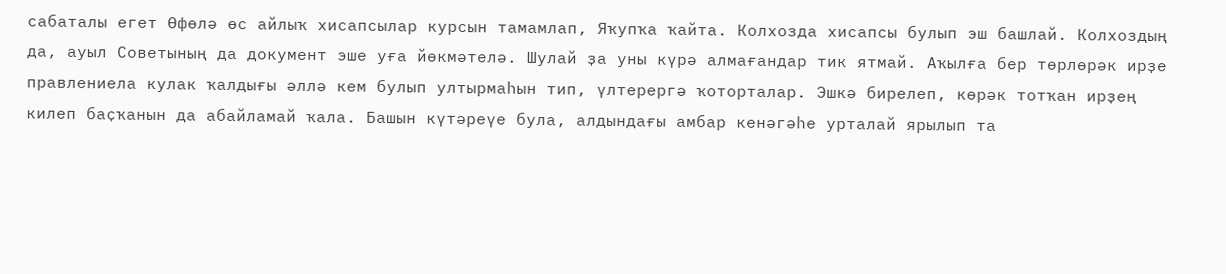сабаталы егет Өфөлә өс айлыҡ хисапсылар курсын тамамлап, Яҡупҡа ҡайта. Колхозда хисапсы булып эш башлай. Колхоздың да, ауыл Советының да документ эше уға йөкмәтелә. Шулай ҙа уны күрә алмағандар тик ятмай. Аҡылға бер төрлөрәк ирҙе правлениела кулак ҡалдығы әллә кем булып ултырмаһын тип, үлтерергә ҡоторталар. Эшкә бирелеп, көрәк тотҡан ирҙең килеп баҫҡанын да абайламай ҡала. Башын күтәреүе була, алдындағы амбар кенәгәһе урталай ярылып та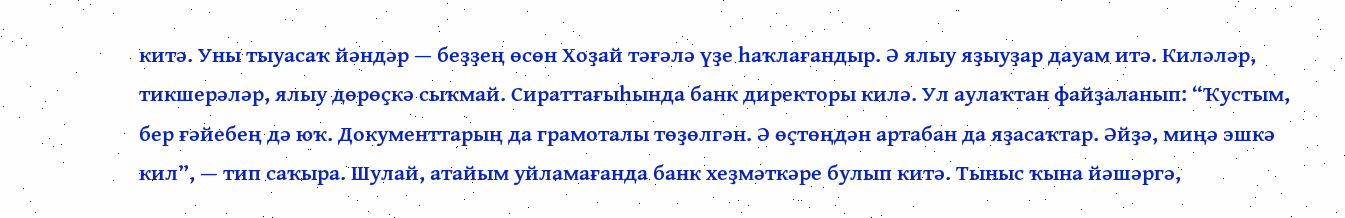китә. Уны тыуасаҡ йәндәр — беҙҙең өсөн Хоҙай тәғәлә үҙе һаҡлағандыр. Ә ялыу яҙыуҙар дауам итә. Киләләр, тикшерәләр, ялыу дөрөҫкә сыҡмай. Сираттағыһында банк директоры килә. Ул аулаҡтан файҙаланып: “Ҡустым, бер ғәйебең дә юҡ. Документтарың да грамоталы төҙөлгән. Ә өҫтөңдән артабан да яҙасаҡтар. Әйҙә, миңә эшкә кил”, — тип саҡыра. Шулай, атайым уйламағанда банк хеҙмәткәре булып китә. Тыныс ҡына йәшәргә,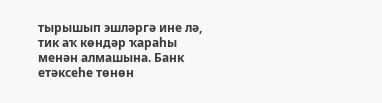тырышып эшләргә ине лә, тик аҡ көндәр ҡараһы менән алмашына. Банк етәксеһе төнөн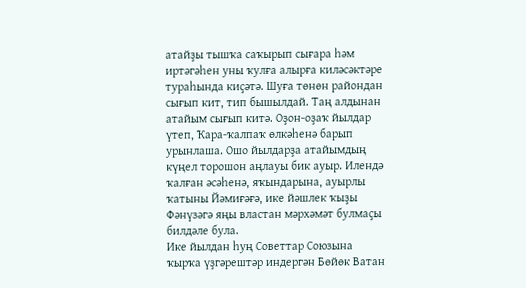атайҙы тышҡа саҡырып сығара һәм иртәгәһен уны ҡулға алырға киләсәктәре тураһында киҫәтә. Шуға төнөн райондан сығып кит, тип бышылдай. Таң алдынан атайым сығып китә. Оҙон-оҙаҡ йылдар үтеп, Ҡара-ҡалпаҡ өлкәһенә барып урынлаша. Ошо йылдарҙа атайымдың күңел торошон аңлауы бик ауыр. Илендә ҡалған әсәһенә, яҡындарына, ауырлы ҡатыны Йәмиғәғә, ике йәшлек ҡыҙы Фәнүзәгә яңы властан мәрхәмәт булмаҫы билдәле була.
Ике йылдан һуң Советтар Союзына ҡырҡа үҙгәрештәр индергән Бөйөк Ватан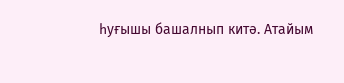һуғышы башалнып китә. Атайым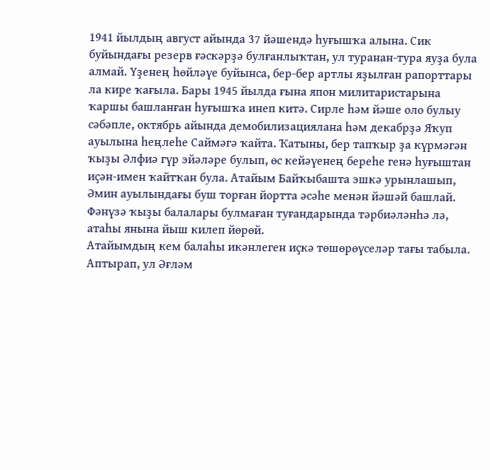1941 йылдың август айында 37 йәшендә һуғышҡа алына. Сик буйындағы резерв ғәскәрҙә булғанлыҡтан, ул туранан-тура яуҙа була алмай. Үҙенең һөйләүе буйынса, бер-бер артлы яҙылған рапорттары ла кире ҡағыла. Бары 1945 йылда ғына япон милитаристарына ҡаршы башланған һуғышҡа инеп китә. Сирле һәм йәше оло булыу сәбәпле, октябрь айында демобилизациялана һәм декабрҙә Яҡуп ауылына һеңлеһе Саймәгә ҡайта. Ҡатыны, бер тапҡыр ҙа күрмәгән ҡыҙы Әлфиә гүр эйәләре булып, өс кейәүенең береһе генә һуғыштан иҫән-имен ҡайтҡан була. Атайым Байҡыбашта эшкә урынлашып, Әмин ауылындағы буш торған йортта әсәһе менән йәшәй башлай. Фәнүзә ҡыҙы балалары булмаған туғандарында тәрбиәләнһә лә, атаһы янына йыш килеп йөрөй.
Атайымдың кем балаһы икәнлеген иҫкә төшөрөүселәр тағы табыла. Аптырап, ул Әғләм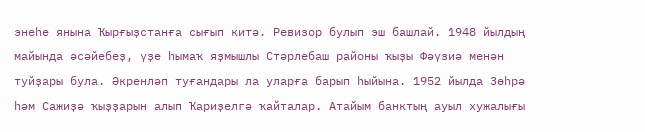энеһе янына Ҡырғыҙстанға сығып китә. Ревизор булып эш башлай. 1948 йылдың майында әсәйебеҙ, үҙе һымаҡ яҙмышлы Стәрлебаш районы ҡыҙы Фәүзиә менән туйҙары була. Әкренләп туғандары ла уларға барып һыйына. 1952 йылда Зөһрә һәм Сажиҙә ҡыҙҙарын алып Ҡариҙелгә ҡайталар. Атайым банктың ауыл хужалығы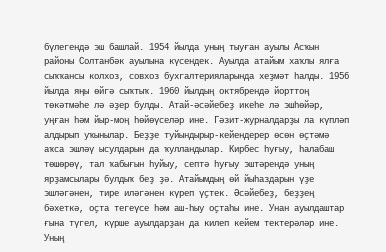бүлегендә эш башлай. 1954 йылда уның тыуған ауылы Асҡын районы Солтанбәк ауылына күсендек. Ауылда атайым хаҡлы ялға сыҡҡансы колхоз, совхоз бухгалтерияларында хеҙмәт һалды. 1956 йылда яңы өйгә сыҡтыҡ. 1960 йылдың октябрендә йорттоң төкәтмәһе лә әҙер булды. Атай-әсәйебеҙ икеһе лә эшһөйәр, уңған һәм йыр-моң һөйөүселәр ине. Гәзит-журналдарҙы ла күпләп алдырып уҡынылар. Беҙҙе туйындырыр-кейендерер өсөн өҫтәмә аҡса эшләү ысулдарын да ҡулландылар. Кирбес һуғыу, һалабаш төшөрөү, тал ҡабығын һуйыу, септә һуғыу эштәрендә уның ярҙамсылары булдыҡ беҙ ҙә. Атайымдың өй йыһаздарын үҙе эшләгәнен, тире иләгәнен күреп үҫтек. Әсәйебеҙ, беҙҙең бәхеткә, оҫта тегеүсе һәм аш-һыу оҫтаһы ине. Унан ауылдаштар ғына түгел, күрше ауылдарҙан да килеп кейем тектерәләр ине. Уның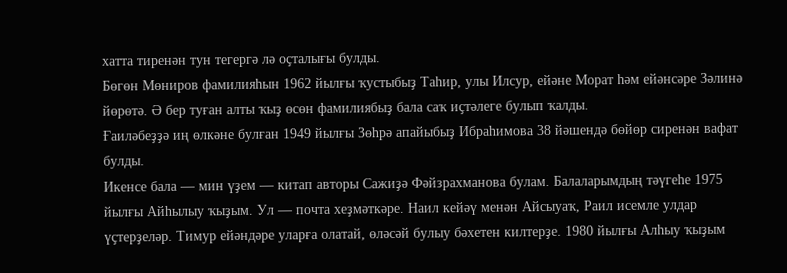хатта тиренән тун тегергә лә оҫталығы булды.
Бөгөн Мөниров фамилияһын 1962 йылғы ҡустыбыҙ Таһир, улы Илсур, ейәне Морат һәм ейәнсәре Зәлинә йөрөтә. Ә бер туған алты ҡыҙ өсөн фамилиябыҙ бала саҡ иҫтәлеге булып ҡалды.
Ғаиләбеҙҙә иң өлкәне булған 1949 йылғы Зөһрә апайыбыҙ Ибраһимова 38 йәшендә бөйөр сиренән вафат булды.
Икенсе бала — мин үҙем — китап авторы Сажиҙә Фәйзрахманова булам. Балаларымдың тәүгеһе 1975 йылғы Айһылыу ҡыҙым. Ул — почта хеҙмәткәре. Наил кейәү менән Айсыуаҡ, Раил исемле улдар үҫтерҙеләр. Тимур ейәндәре уларға олатай, өләсәй булыу бәхетен килтерҙе. 1980 йылғы Алһыу ҡыҙым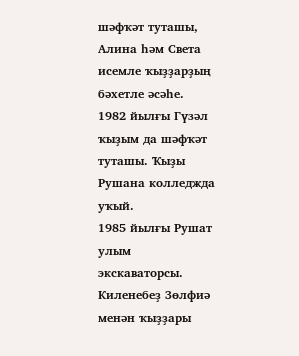шәфҡәт туташы, Алина һәм Света исемле ҡыҙҙарҙың бәхетле әсәһе.
1982 йылғы Гүзәл ҡыҙым да шәфҡәт туташы. Ҡыҙы Рушана колледжда уҡый.
1985 йылғы Рушат улым экскаваторсы. Киленебеҙ Зөлфиә менән ҡыҙҙары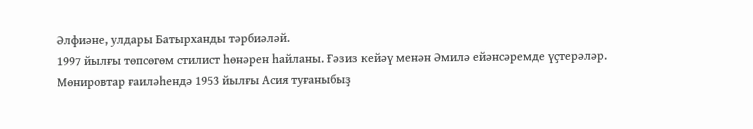Әлфиәне, улдары Батырханды тәрбиәләй.
1997 йылғы төпсөгөм стилист һөнәрен һайланы. Ғәзиз кейәү менән Әмилә ейәнсәремде үҫтерәләр.
Мөнировтар ғаиләһендә 1953 йылғы Асия туғаныбыҙ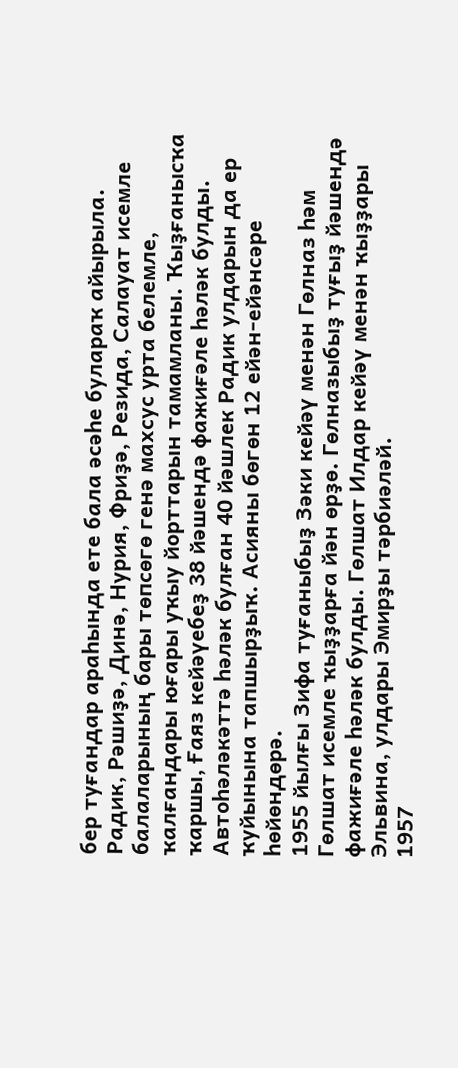бер туғандар араһында ете бала әсәһе булараҡ айырыла. Радик, Рәшиҙә, Динә, Нурия, Фриҙә, Резида, Салауат исемле балаларының бары төпсөгө генә махсус урта белемле, ҡалғандары юғары уҡыу йорттарын тамамланы. Ҡыҙғанысҡа ҡаршы, Ғаяз кейәүебеҙ 38 йәшендә фажиғәле һәләк булды. Автоһәләкәттә һәләк булған 40 йәшлек Радик улдарын да ер ҡуйынына тапшырҙыҡ. Асияны бөгөн 12 ейән-ейәнсәре һөйөндөрә.
1955 йылғы Зифа туғаныбыҙ Зәки кейәү менән Гөлназ һәм Гөлшат исемле ҡыҙҙарға йән өрҙө. Гөлназыбыҙ туғыҙ йәшендә фажиғәле һәләк булды. Гөлшат Илдар кейәү менән ҡыҙҙары Эльвина, улдары Эмирҙы тәрбиәләй.
1957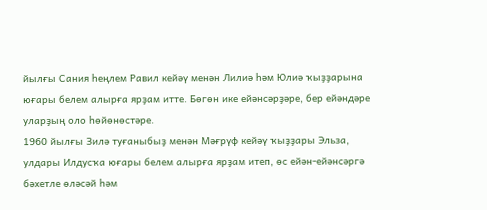йылғы Сания һеңлем Равил кейәү менән Лилиә һәм Юлиә ҡыҙҙарына юғары белем алырға ярҙам итте. Бөгөн ике ейәнсәрҙәре, бер ейәндәре уларҙың оло һөйөнөстәре.
1960 йылғы Зилә туғаныбыҙ менән Мәғрүф кейәү ҡыҙҙары Эльза, улдары Илдусҡа юғары белем алырға ярҙам итеп, өс ейән-ейәнсәргә бәхетле өләсәй һәм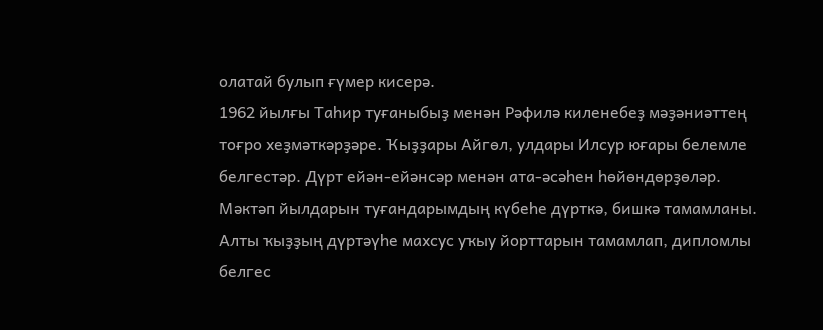олатай булып ғүмер кисерә.
1962 йылғы Таһир туғаныбыҙ менән Рәфилә киленебеҙ мәҙәниәттең тоғро хеҙмәткәрҙәре. Ҡыҙҙары Айгөл, улдары Илсур юғары белемле белгестәр. Дүрт ейән-ейәнсәр менән ата-әсәһен һөйөндөрҙөләр.
Мәктәп йылдарын туғандарымдың күбеһе дүрткә, бишкә тамамланы. Алты ҡыҙҙың дүртәүһе махсус уҡыу йорттарын тамамлап, дипломлы белгес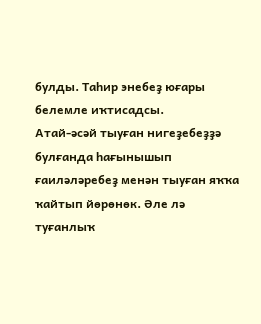булды. Таһир энебеҙ юғары белемле иҡтисадсы.
Атай-әсәй тыуған нигеҙебеҙҙә булғанда һағынышып ғаиләләребеҙ менән тыуған яҡҡа ҡайтып йөрөнөк. Әле лә туғанлыҡ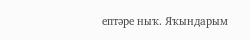ептәре ныҡ. Яҡындарым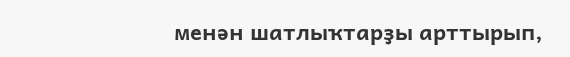менән шатлыҡтарҙы арттырып,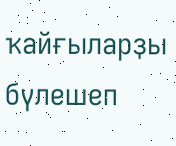ҡайғыларҙы бүлешеп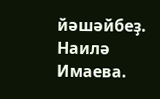йәшәйбеҙ.
Наилә Имаева.